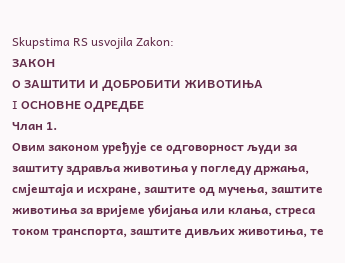Skupstima RS usvojila Zakon:
ЗАКОН
О ЗАШТИТИ И ДОБРОБИТИ ЖИВОТИЊА
I ОСНОВНЕ ОДРЕДБЕ
Члан 1.
Овим законом уређује се одговорност људи за заштиту здравља животиња у погледу држања, смјештаја и исхране, заштите од мучења, заштите животиња за вријеме убијања или клања, стреса током транспорта, заштите дивљих животиња, те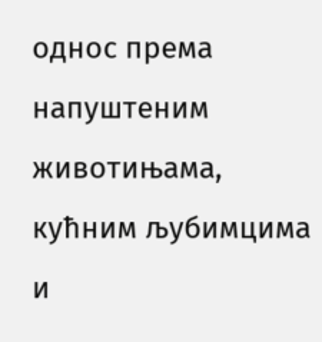однос према напуштеним животињама, кућним љубимцима и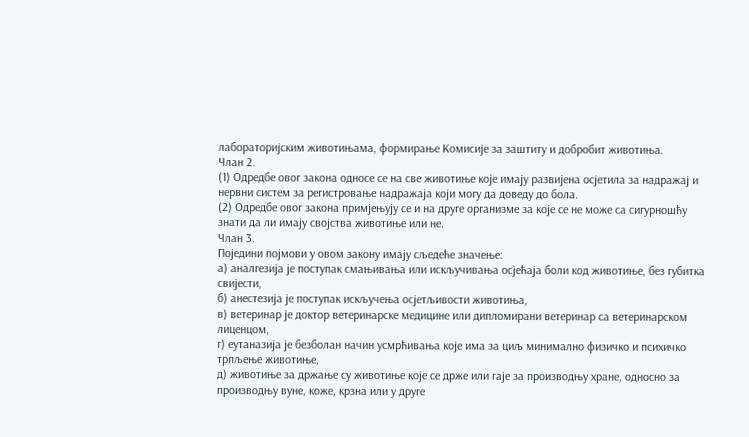лабораторијским животињама, формирање Комисије за заштиту и добробит животиња.
Члан 2.
(1) Одредбе овог закона односе се на све животиње које имају развијена осјетила за надражај и нервни систем за регистровање надражаја који могу да доведу до бола.
(2) Одредбе овог закона примјењују се и на друге организме за које се не може са сигурношћу знати да ли имају својства животиње или не.
Члан 3.
Поједини појмови у овом закону имају сљедеће значење:
а) аналгезија је поступак смањивања или искључивања осјећаја боли код животиње, без губитка свијести,
б) анестезија је поступак искључења осјетљивости животиња,
в) ветеринар је доктор ветеринарске медицине или дипломирани ветеринар са ветеринарском лиценцом,
г) еутаназија је безболан начин усмрћивања које има за циљ минимално физичко и психичко трпљење животиње,
д) животиње за држање су животиње које се држе или гаје за производњу хране, односно за производњу вуне, коже, крзна или у друге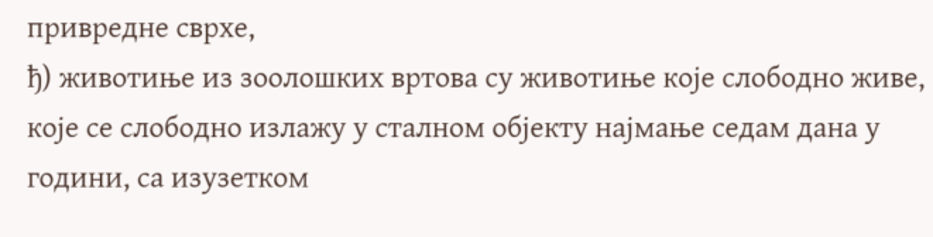привредне сврхе,
ђ) животиње из зоолошких вртова су животиње које слободно живе, које се слободно излажу у сталном објекту најмање седам дана у години, са изузетком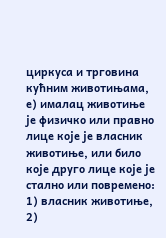циркуса и трговина кућним животињама,
е) ималац животиње је физичко или правно лице које је власник животиње, или било које друго лице које је стално или повремено:
1) власник животиње,
2)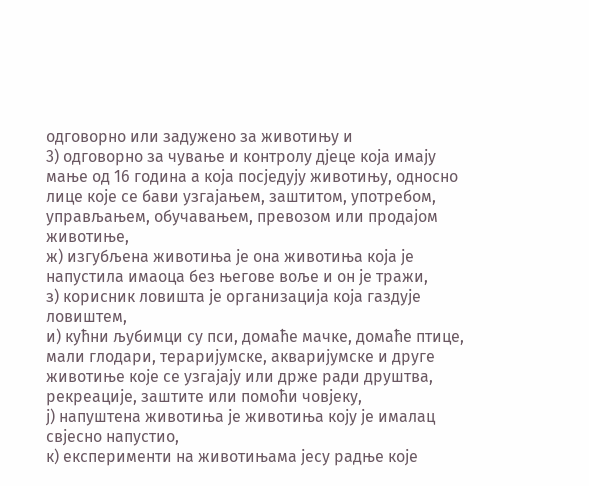одговорно или задужено за животињу и
3) одговорно за чување и контролу дјеце која имају мање од 16 година а која посједују животињу, односно лице које се бави узгајањем, заштитом, употребом, управљањем, обучавањем, превозом или продајом животиње,
ж) изгубљена животиња је она животиња која је напустила имаоца без његове воље и он је тражи,
з) корисник ловишта је организација која газдује ловиштем,
и) кућни љубимци су пси, домаће мачке, домаће птице, мали глодари, тераријумске, акваријумске и друге животиње које се узгајају или држе ради друштва, рекреације, заштите или помоћи човјеку,
ј) напуштена животиња је животиња коју је ималац свјесно напустио,
к) експерименти на животињама јесу радње које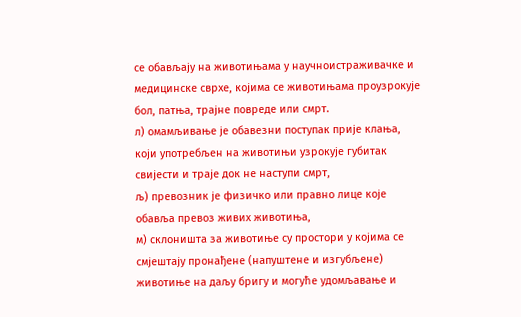се обављају на животињама у научноистраживачке и медицинске сврхе, којима се животињама проузрокује бол, патња, трајне повреде или смрт.
л) омамљивање је обавезни поступак прије клања, који употребљен на животињи узрокује губитак свијести и траје док не наступи смрт,
љ) превозник је физичко или правно лице које обавља превоз живих животиња,
м) склоништа за животиње су простори у којима се смјештају пронађене (напуштене и изгубљене) животиње на даљу бригу и могуће удомљавање и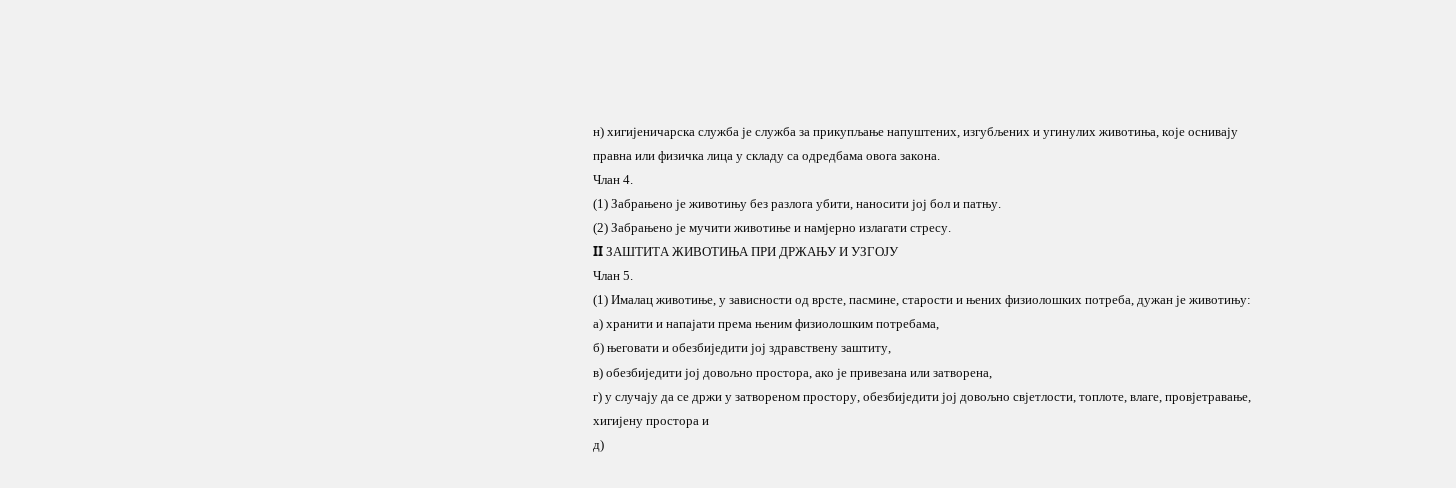н) хигијеничарска служба је служба за прикупљање напуштених, изгубљених и угинулих животиња, које оснивају правна или физичка лица у складу са одредбама овога закона.
Члан 4.
(1) Забрањено је животињу без разлога убити, наносити јој бол и патњу.
(2) Забрањено је мучити животиње и намјерно излагати стресу.
II ЗАШТИТА ЖИВОТИЊА ПРИ ДРЖАЊУ И УЗГОЈУ
Члан 5.
(1) Ималац животиње, у зависности од врсте, пасмине, старости и њених физиолошких потреба, дужан је животињу:
а) хранити и напајати према њеним физиолошким потребама,
б) његовати и обезбиједити јој здравствену заштиту,
в) обезбиједити јој довољно простора, ако је привезана или затворена,
г) у случају да се држи у затвореном простору, обезбиједити јој довољно свјетлости, топлоте, влаге, провјетравање, хигијену простора и
д)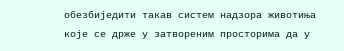обезбиједити такав систем надзора животиња које се држе у затвореним просторима да у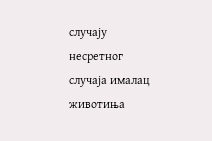случају несретног случаја ималац животиња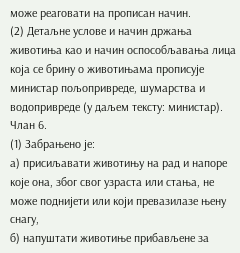може реаговати на прописан начин.
(2) Детаљне услове и начин држања животиња као и начин оспособљавања лица која се брину о животињама прописује министар пољопривреде, шумарства и водопривреде (у даљем тексту: министар).
Члан 6.
(1) Забрањено је:
а) присиљавати животињу на рад и напоре које она, због свог узраста или стања, не може поднијети или који превазилазе њену снагу,
б) напуштати животиње прибављене за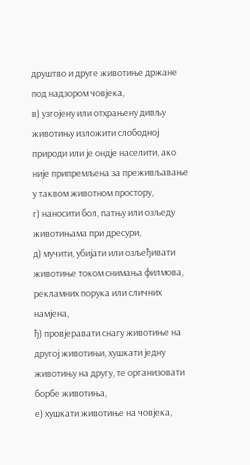друштво и друге животиње држане под надзором човјека,
в) узгојену или отхрањену дивљу животињу изложити слободној природи или је ондје населити, ако није припремљена за преживљавање у таквом животном простору,
г) наносити бол, патњу или озљеду животињама при дресури,
д) мучити, убијати или озљеђивати животиње током снимања филмова, рекламних порука или сличних намјена,
ђ) провјеравати снагу животиње на другој животињи, хушкати једну животињу на другу, те организовати борбе животиња,
е) хушкати животиње на човјека,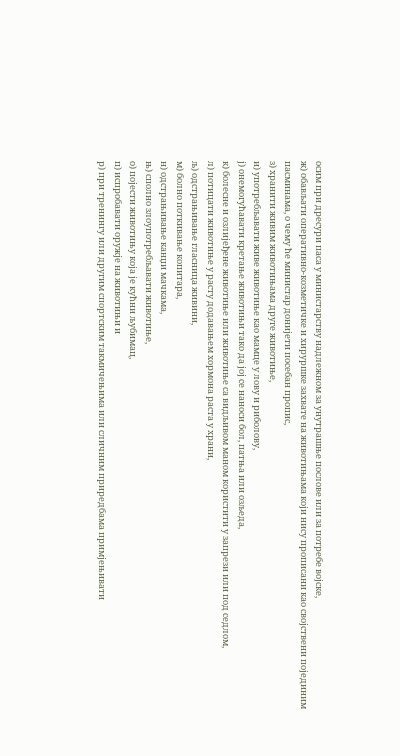осим при дресури паса у министарству надлежном за унутрашње послове или за потребе војске,
ж) обављати оперативно-козметичке и хируршке захвате на животињама који нису прописани као својствени појединим пасминама, о чему ће министар донијети посебан пропис,
з) хранити живим животињама друге животиње,
и) употребљавати живе животиње као мамце у лову и риболову,
ј) онемогућавати кретање животињи тако да јој се наноси бол, патња или озљеда,
к) болесне и озлијеђене животиње или животиње са видљивом маном користити у запрези или под седлом,
л) потицати животиње у расту додавањем хормона раста у храни,
љ) одстрањивање гласница живини,
м) болно поткивање копитара,
н) одстрањивање канџи мачкама,
њ) сполно злоупотребљавати животиње,
о) појести животињу која је кућни љубимац,
п) испробавати оружје на животињи и
р) при тренингу или другим спортским такмичењима или сличним приредбама примјењивати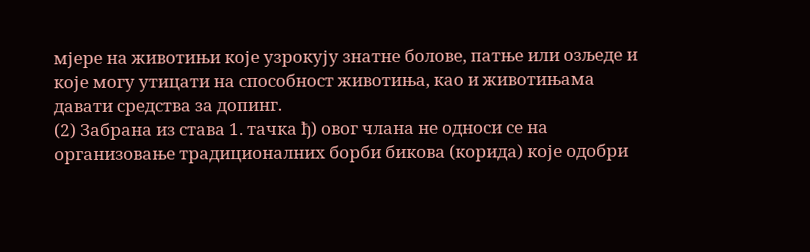мјере на животињи које узрокују знатне болове, патње или озљеде и које могу утицати на способност животиња, као и животињама давати средства за допинг.
(2) Забрана из става 1. тачка ђ) овог члана не односи се на организовање традиционалних борби бикова (корида) које одобри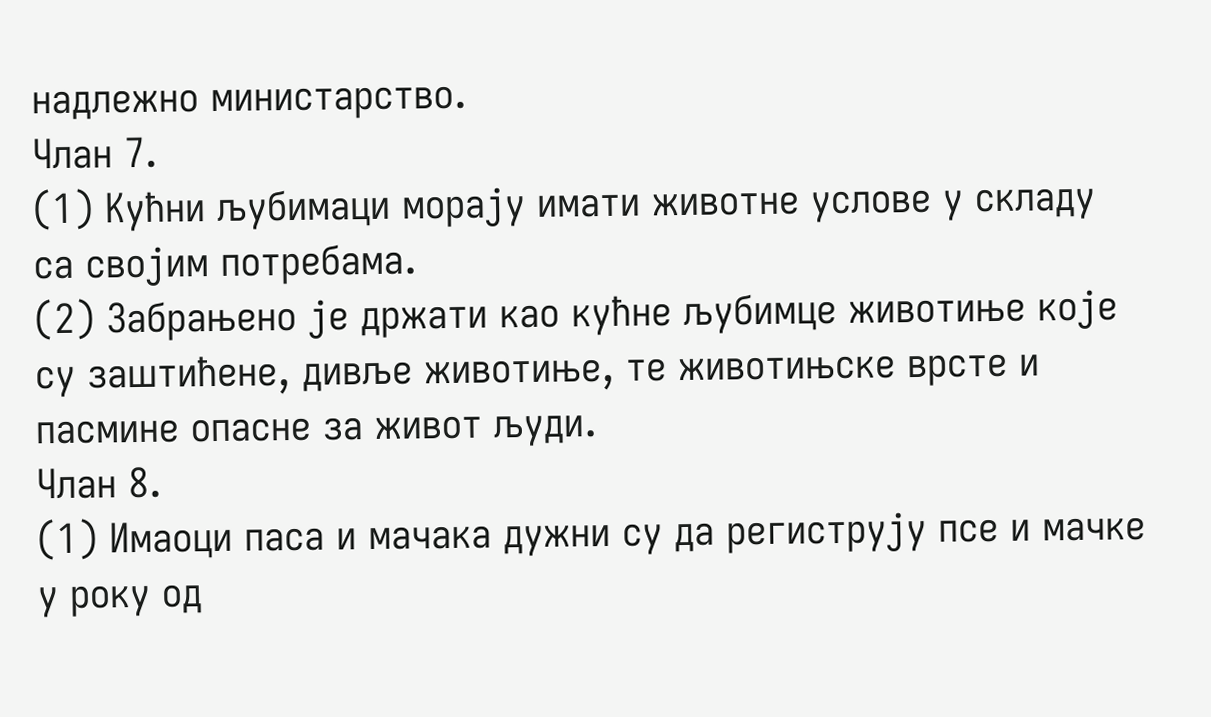надлежно министарство.
Члан 7.
(1) Кућни љубимаци морају имати животне услове у складу са својим потребама.
(2) Забрањено је држати као кућне љубимце животиње које су заштићене, дивље животиње, те животињске врсте и пасмине опасне за живот људи.
Члан 8.
(1) Имаоци паса и мачака дужни су да региструју псе и мачке у року од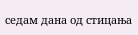седам дана од стицања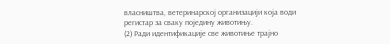власништва, ветеринарској организацији која води регистар за сваку поједину животињу.
(2) Ради идентификације све животиње трајно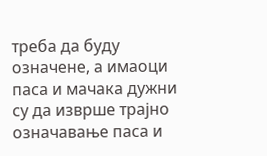треба да буду означене, а имаоци паса и мачака дужни су да изврше трајно означавање паса и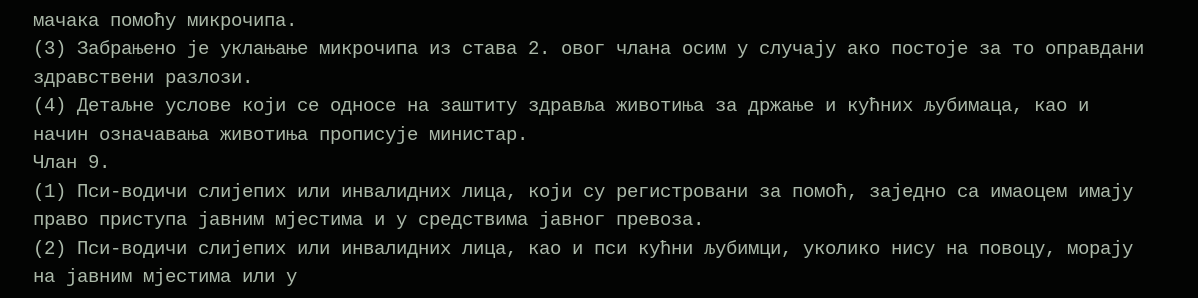мачака помоћу микрочипа.
(3) Забрањено је уклањање микрочипа из става 2. овог члана осим у случају ако постоје за то оправдани здравствени разлози.
(4) Детаљне услове који се односе на заштиту здравља животиња за држање и кућних љубимаца, као и начин означавања животиња прописује министар.
Члан 9.
(1) Пси-водичи слијепих или инвалидних лица, који су регистровани за помоћ, заједно са имаоцем имају право приступа јавним мјестима и у средствима јавног превоза.
(2) Пси-водичи слијепих или инвалидних лица, као и пси кућни љубимци, уколико нису на повоцу, морају на јавним мјестима или у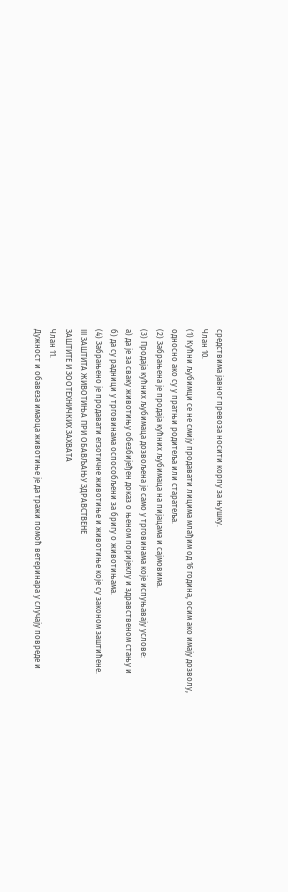средствима јавног превоза носити корпу за њушку.
Члан 10.
(1) Кућни љубимци се не смију продавати лицима млађим од 16 година, осим ако имају дозволу, односно ако су у пратњи родитеља или старатеља.
(2) Забрањена је продаја кућних љубимаца на пијацама и сајмовима.
(3) Продаја кућних љубимаца дозвољена је само у трговинама које испуњавају услове:
а) да је за сваку животињу обезбијеђен доказ о њеном поријеклу и здравственом стању и
б) да су радници у трговинама оспособљени за бригу о животињама.
(4) Забрањено је продавати егзотичне животиње и животиње које су законом заштићене.
III ЗАШТИТА ЖИВОТИЊА ПРИ ОБАВЉАЊУ ЗДРАВСТВЕНЕ
ЗАШТИТЕ И ЗООТЕХНИЧКИХ ЗАХВАТА
Члан 11.
Дужност и обавеза имаоца животиње је да тражи помоћ ветеринара у случају повреде и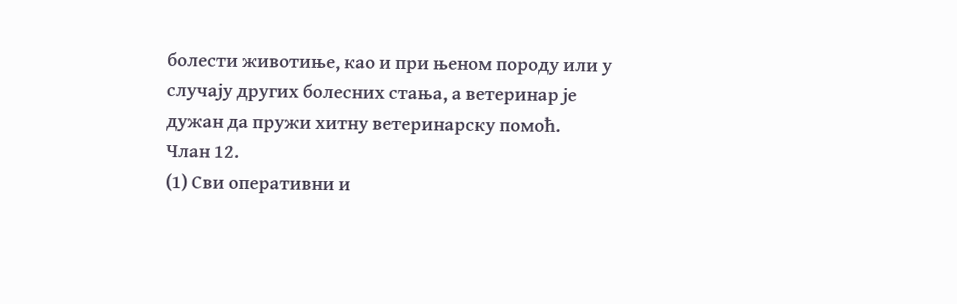болести животиње, као и при њеном породу или у случају других болесних стања, а ветеринар је дужан да пружи хитну ветеринарску помоћ.
Члан 12.
(1) Сви оперативни и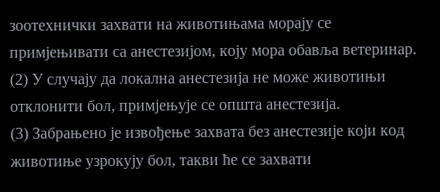зоотехнички захвати на животињама морају се примјењивати са анестезијом, коју мора обавља ветеринар.
(2) У случају да локална анестезија не може животињи отклонити бол, примјењује се општа анестезија.
(3) Забрањено је извођење захвата без анестезије који код животиње узрокују бол, такви ће се захвати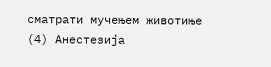сматрати мучењем животиње
(4) Анестезија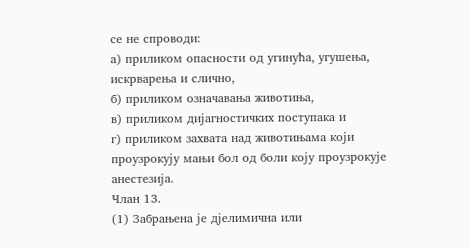се не спроводи:
а) приликом опасности од угинућа, угушења, искрварења и слично,
б) приликом означавања животиња,
в) приликом дијагностичких поступака и
г) приликом захвата над животињама који проузрокују мањи бол од боли коју проузрокује анестезија.
Члан 13.
(1) Забрањена је дјелимична или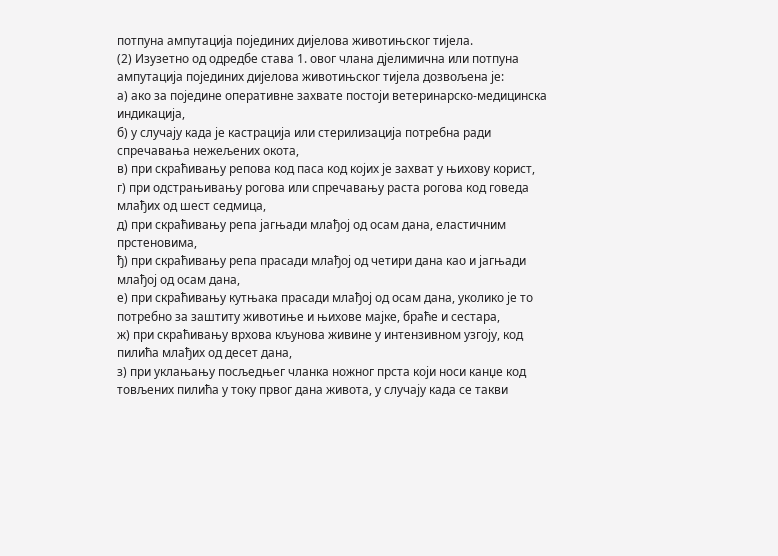потпуна ампутација појединих дијелова животињског тијела.
(2) Изузетно од одредбе става 1. овог члана дјелимична или потпуна ампутација појединих дијелова животињског тијела дозвољена је:
а) ако за поједине оперативне захвате постоји ветеринарско-медицинска индикација,
б) у случају када је кастрација или стерилизација потребна ради спречавања нежељених окота,
в) при скраћивању репова код паса код којих је захват у њихову корист,
г) при одстрањивању рогова или спречавању раста рогова код говеда млађих од шест седмица,
д) при скраћивању репа јагњади млађој од осам дана, еластичним прстеновима,
ђ) при скраћивању репа прасади млађој од четири дана као и јагњади млађој од осам дана,
е) при скраћивању кутњака прасади млађој од осам дана, уколико је то потребно за заштиту животиње и њихове мајке, браће и сестара,
ж) при скраћивању врхова кљунова живине у интензивном узгоју, код пилића млађих од десет дана,
з) при уклањању посљедњег чланка ножног прста који носи канџе код товљених пилића у току првог дана живота, у случају када се такви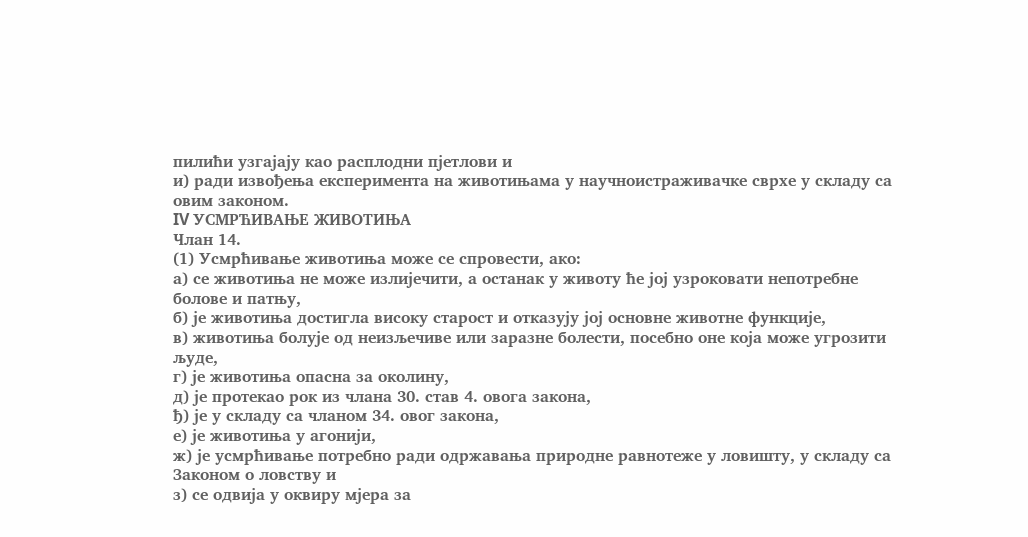пилићи узгајају као расплодни пјетлови и
и) ради извођења експеримента на животињама у научноистраживачке сврхе у складу са овим законом.
IV УСМРЋИВАЊЕ ЖИВОТИЊА
Члан 14.
(1) Усмрћивање животиња може се спровести, ако:
а) се животиња не може излијечити, а останак у животу ће јој узроковати непотребне болове и патњу,
б) је животиња достигла високу старост и отказују јој основне животне функције,
в) животиња болује од неизљечиве или заразне болести, посебно оне која може угрозити људе,
г) је животиња опасна за околину,
д) је протекао рок из члана 30. став 4. овога закона,
ђ) је у складу са чланом 34. овог закона,
е) је животиња у агонији,
ж) је усмрћивање потребно ради одржавања природне равнотеже у ловишту, у складу са Законом о ловству и
з) се одвија у оквиру мјера за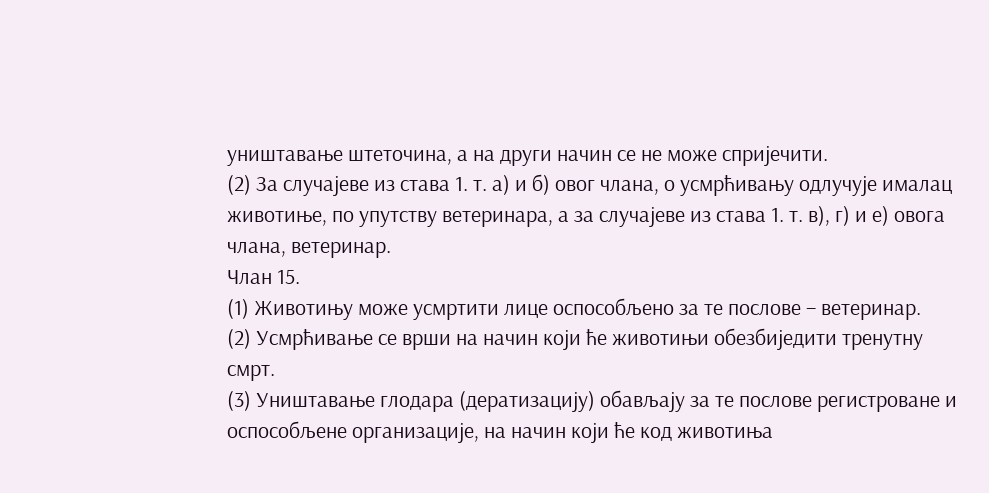уништавање штеточина, а на други начин се не може спријечити.
(2) За случајеве из става 1. т. а) и б) овог члана, о усмрћивању одлучује ималац животиње, по упутству ветеринара, а за случајеве из става 1. т. в), г) и е) овога члана, ветеринар.
Члан 15.
(1) Животињу може усмртити лице оспособљено за те послове – ветеринар.
(2) Усмрћивање се врши на начин који ће животињи обезбиједити тренутну смрт.
(3) Уништавање глодара (дератизацију) обављају за те послове регистроване и оспособљене организације, на начин који ће код животиња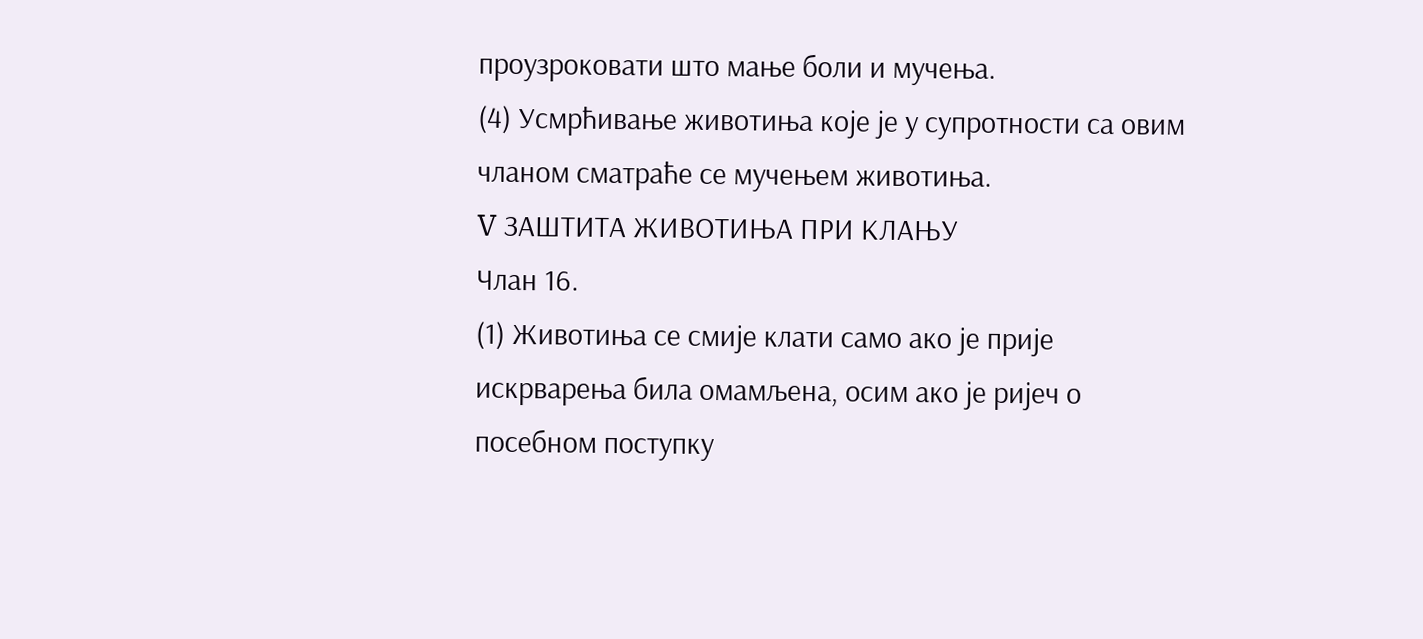проузроковати што мање боли и мучења.
(4) Усмрћивање животиња које је у супротности са овим чланом сматраће се мучењем животиња.
V ЗАШТИТА ЖИВОТИЊА ПРИ КЛАЊУ
Члан 16.
(1) Животиња се смије клати само ако је прије искрварења била омамљена, осим ако је ријеч о посебном поступку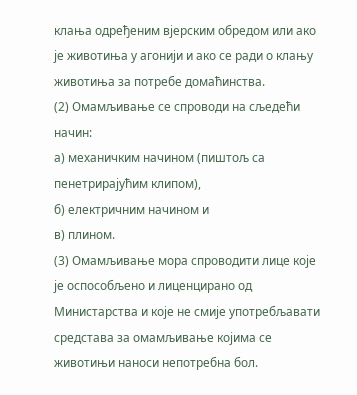клања одређеним вјерским обредом или ако је животиња у агонији и ако се ради о клању животиња за потребе домаћинства.
(2) Омамљивање се спроводи на сљедећи начин:
а) механичким начином (пиштољ са пенетрирајућим клипом),
б) електричним начином и
в) плином.
(3) Омамљивање мора спроводити лице које је оспособљено и лиценцирано од Министарства и које не смије употребљавати средстава за омамљивање којима се животињи наноси непотребна бол.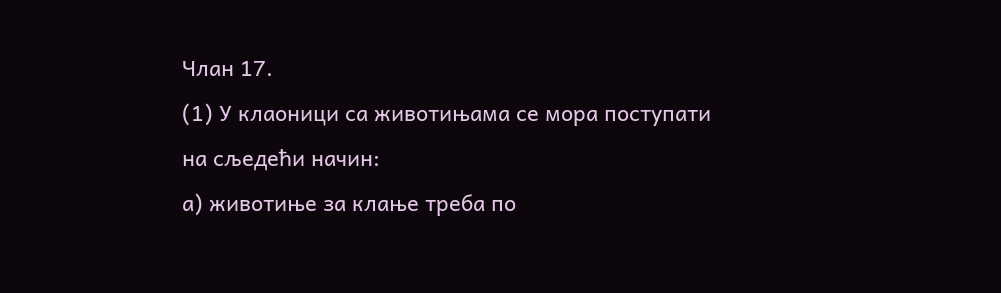Члан 17.
(1) У клаоници са животињама се мора поступати на сљедећи начин:
а) животиње за клање треба по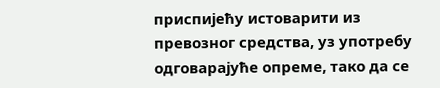приспијећу истоварити из превозног средства, уз употребу одговарајуће опреме, тако да се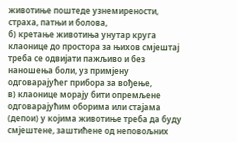животиње поштеде узнемирености, страха, патњи и болова,
б) кретање животиња унутар круга клаонице до простора за њихов смјештај треба се одвијати пажљиво и без наношења боли, уз примјену одговарајућег прибора за вођење,
в) клаонице морају бити опремљене одговарајућим оборима или стајама (депои) у којима животиње треба да буду смјештене, заштићене од неповољних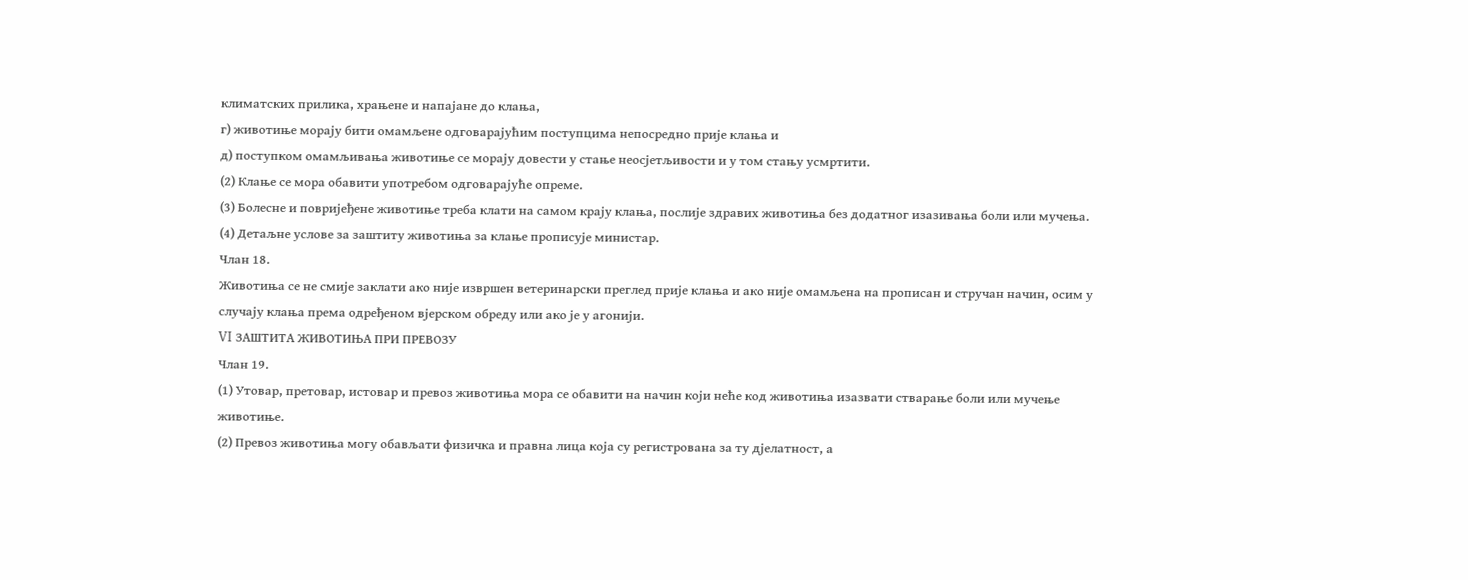климатских прилика, храњене и напајане до клања,
г) животиње морају бити омамљене одговарајућим поступцима непосредно прије клања и
д) поступком омамљивања животиње се морају довести у стање неосјетљивости и у том стању усмртити.
(2) Клање се мора обавити употребом одговарајуће опреме.
(3) Болесне и повријеђене животиње треба клати на самом крају клања, послије здравих животиња без додатног изазивања боли или мучења.
(4) Детаљне услове за заштиту животиња за клање прописује министар.
Члан 18.
Животиња се не смије заклати ако није извршен ветеринарски преглед прије клања и ако није омамљена на прописан и стручан начин, осим у случају клања према одређеном вјерском обреду или ако је у агонији.
VI ЗАШТИТА ЖИВОТИЊА ПРИ ПРЕВОЗУ
Члан 19.
(1) Утовар, претовар, истовар и превоз животиња мора се обавити на начин који неће код животиња изазвати стварање боли или мучење животиње.
(2) Превоз животиња могу обављати физичка и правна лица која су регистрована за ту дјелатност, а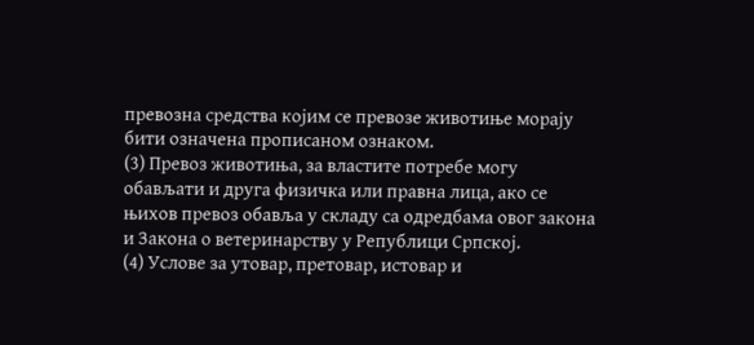превозна средства којим се превозе животиње морају бити означена прописаном ознаком.
(3) Превоз животиња, за властите потребе могу обављати и друга физичка или правна лица, ако се њихов превоз обавља у складу са одредбама овог закона и Закона о ветеринарству у Републици Српској.
(4) Услове за утовар, претовар, истовар и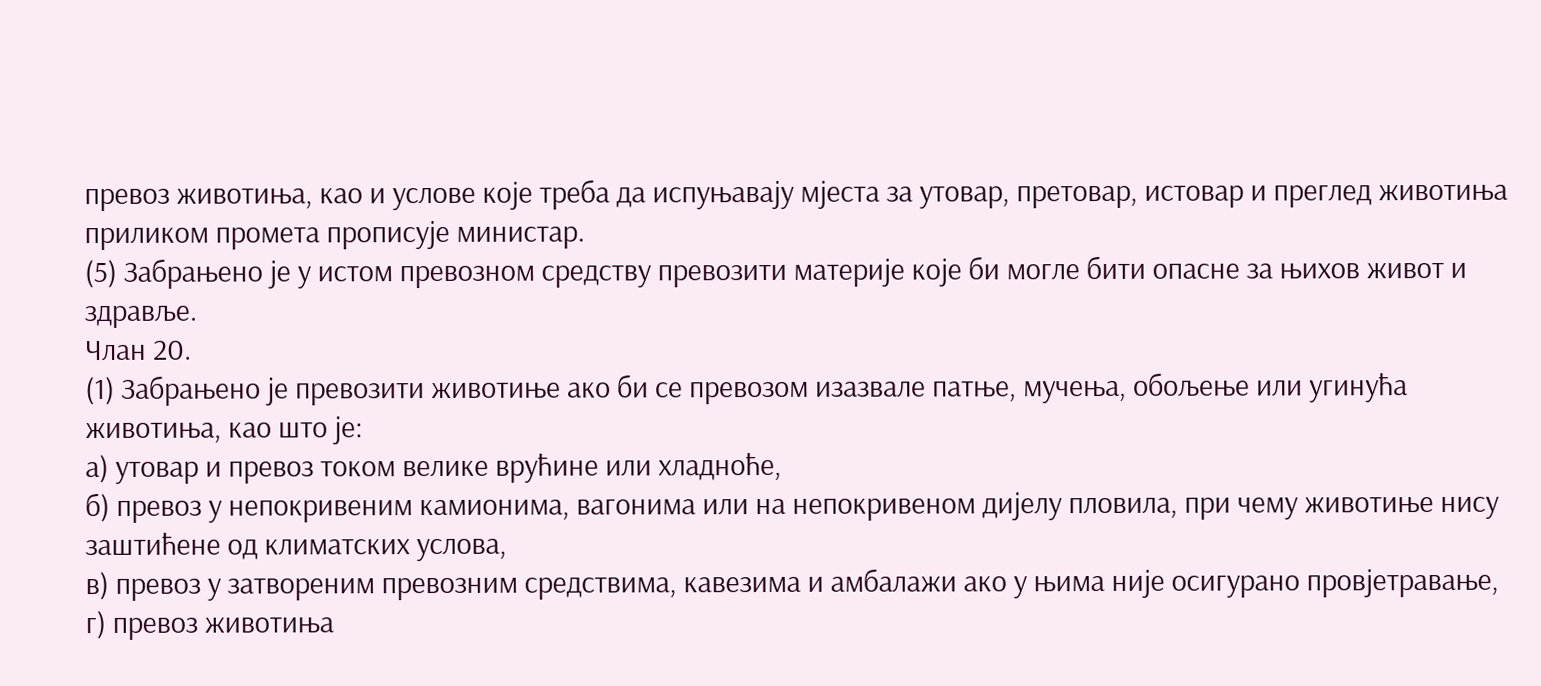превоз животиња, као и услове које треба да испуњавају мјеста за утовар, претовар, истовар и преглед животиња приликом промета прописује министар.
(5) Забрањено је у истом превозном средству превозити материје које би могле бити опасне за њихов живот и здравље.
Члан 20.
(1) Забрањено је превозити животиње ако би се превозом изазвале патње, мучења, обољење или угинућа животиња, као што је:
а) утовар и превоз током велике врућине или хладноће,
б) превоз у непокривеним камионима, вагонима или на непокривеном дијелу пловила, при чему животиње нису заштићене од климатских услова,
в) превоз у затвореним превозним средствима, кавезима и амбалажи ако у њима није осигурано провјетравање,
г) превоз животиња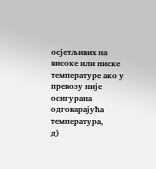осјетљивих на високе или ниске температуре ако у превозу није осигурана одговарајућа температура,
д)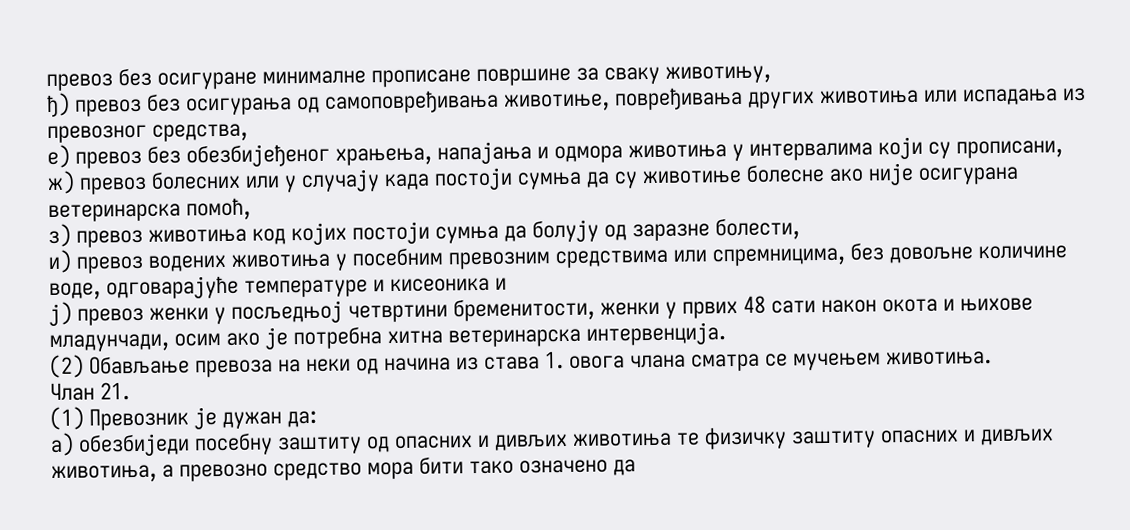превоз без осигуране минималне прописане површине за сваку животињу,
ђ) превоз без осигурања од самоповређивања животиње, повређивања других животиња или испадања из превозног средства,
е) превоз без обезбијеђеног храњења, напајања и одмора животиња у интервалима који су прописани,
ж) превоз болесних или у случају када постоји сумња да су животиње болесне ако није осигурана ветеринарска помоћ,
з) превоз животиња код којих постоји сумња да болују од заразне болести,
и) превоз водених животиња у посебним превозним средствима или спремницима, без довољне количине воде, одговарајуће температуре и кисеоника и
ј) превоз женки у посљедњој четвртини бременитости, женки у првих 48 сати након окота и њихове младунчади, осим ако је потребна хитна ветеринарска интервенција.
(2) Обављање превоза на неки од начина из става 1. овога члана сматра се мучењем животиња.
Члан 21.
(1) Превозник је дужан да:
а) обезбиједи посебну заштиту од опасних и дивљих животиња те физичку заштиту опасних и дивљих животиња, а превозно средство мора бити тако означено да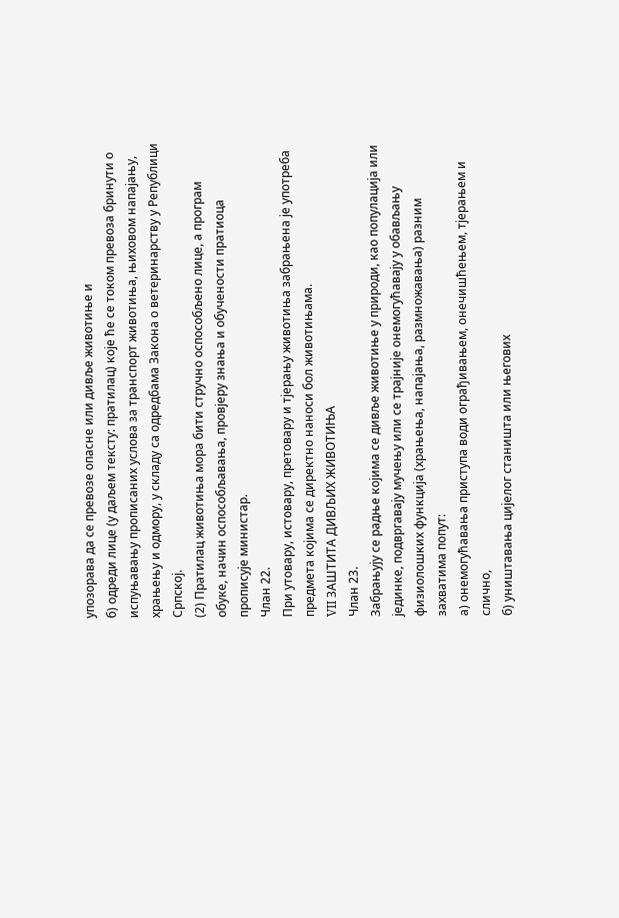упозорава да се превозе опасне или дивље животиње и
б) одреди лице (у даљем тексту: пратилац) које ће се током превоза бринути о испуњавању прописаних услова за транспорт животиња, њиховом напајању, храњењу и одмору, у складу са одредбама Закона о ветеринарству у Републици Српској.
(2) Пратилац животиња мора бити стручно оспособљено лице, а програм обуке, начин оспособљавања, провјеру знања и обучености пратиоца прописује министар.
Члан 22.
При утовару, истовару, претовару и тјерању животиња забрањена је употреба предмета којима се директно наноси бол животињама.
VII ЗАШТИТА ДИВЉИХ ЖИВОТИЊА
Члан 23.
Забрањују се радње којима се дивље животиње у природи, као популација или јединке, подвргавају мучењу или се трајније онемогућавају у обављању физиолошких функција (храњења, напајања, размножавања) разним захватима попут:
а) онемогућавања приступа води ограђивањем, онечишћењем, тјерањем и слично,
б) уништавања цијелог станишта или његових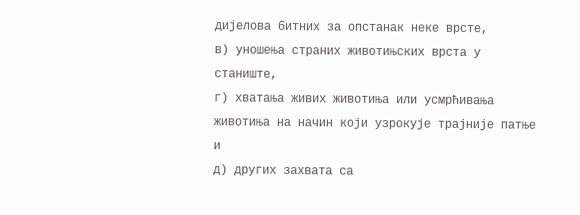дијелова битних за опстанак неке врсте,
в) уношења страних животињских врста у станиште,
г) хватања живих животиња или усмрћивања животиња на начин који узрокује трајније патње и
д) других захвата са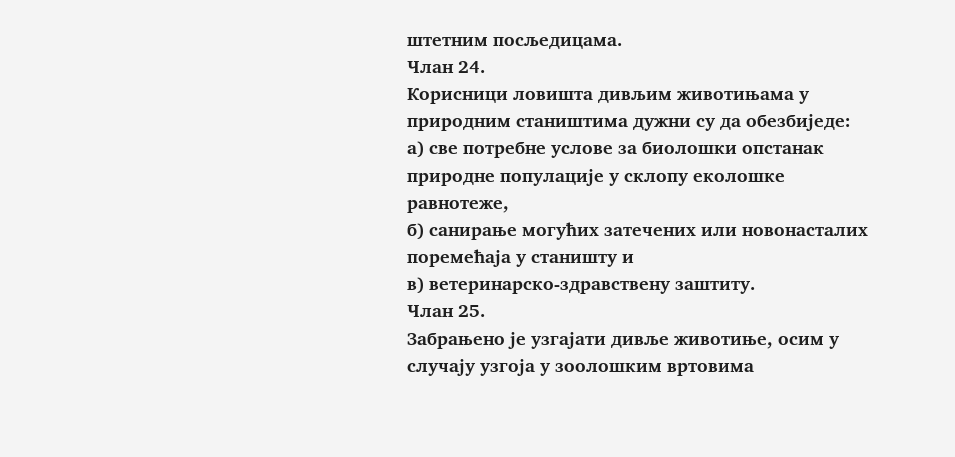штетним посљедицама.
Члан 24.
Корисници ловишта дивљим животињама у природним стаништима дужни су да обезбиједе:
а) све потребне услове за биолошки опстанак природне популације у склопу еколошке равнотеже,
б) санирање могућих затечених или новонасталих поремећаја у станишту и
в) ветеринарско-здравствену заштиту.
Члан 25.
Забрањено је узгајати дивље животиње, осим у случају узгоја у зоолошким вртовима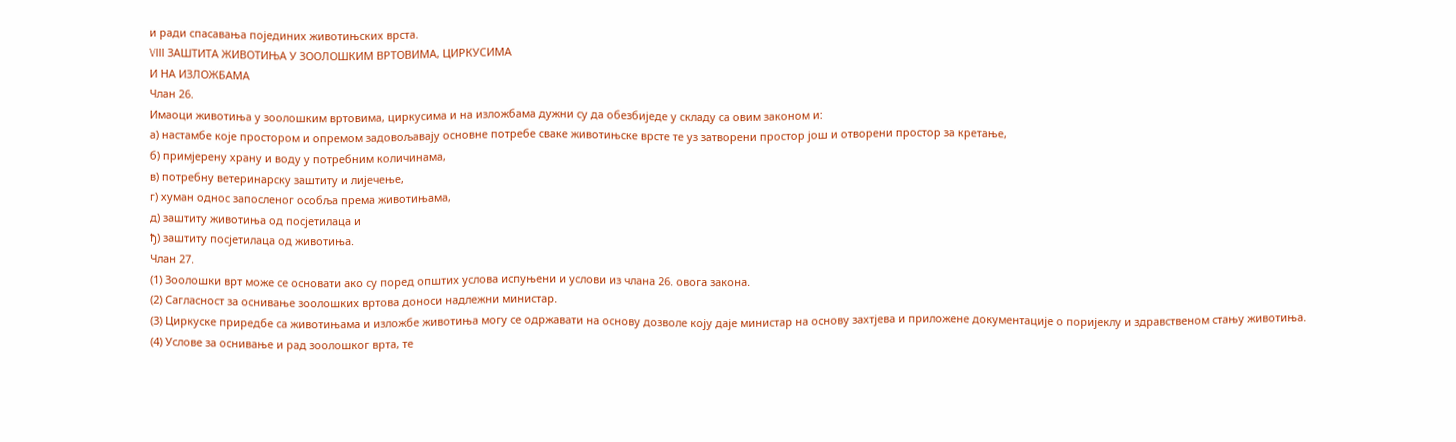и ради спасавања појединих животињских врста.
VIII ЗАШТИТА ЖИВОТИЊА У ЗООЛОШКИМ ВРТОВИМА, ЦИРКУСИМА
И НА ИЗЛОЖБАМА
Члан 26.
Имаоци животиња у зоолошким вртовима, циркусима и на изложбама дужни су да обезбиједе у складу са овим законом и:
а) настамбе које простором и опремом задовољавају основне потребе сваке животињске врсте те уз затворени простор још и отворени простор за кретање,
б) примјерену храну и воду у потребним количинама,
в) потребну ветеринарску заштиту и лијечење,
г) хуман однос запосленог особља према животињама,
д) заштиту животиња од посјетилаца и
ђ) заштиту посјетилаца од животиња.
Члан 27.
(1) Зоолошки врт може се основати ако су поред општих услова испуњени и услови из члана 26. овога закона.
(2) Сагласност за оснивање зоолошких вртова доноси надлежни министар.
(3) Циркуске приредбе са животињама и изложбе животиња могу се одржавати на основу дозволе коју даје министар на основу захтјева и приложене документације о поријеклу и здравственом стању животиња.
(4) Услове за оснивање и рад зоолошког врта, те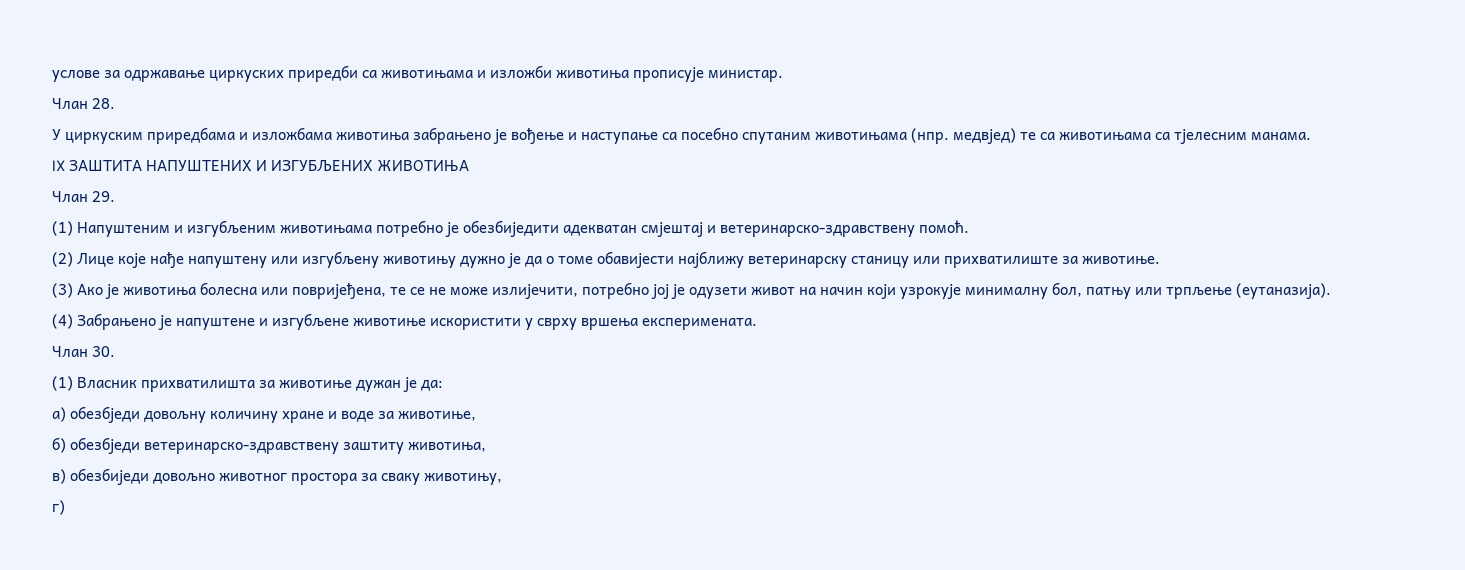услове за одржавање циркуских приредби са животињама и изложби животиња прописује министар.
Члан 28.
У циркуским приредбама и изложбама животиња забрањено је вођење и наступање са посебно спутаним животињама (нпр. медвјед) те са животињама са тјелесним манама.
IX ЗАШТИТА НАПУШТЕНИХ И ИЗГУБЉЕНИХ ЖИВОТИЊА
Члан 29.
(1) Напуштеним и изгубљеним животињама потребно је обезбиједити адекватан смјештај и ветеринарско-здравствену помоћ.
(2) Лице које нађе напуштену или изгубљену животињу дужно је да о томе обавијести најближу ветеринарску станицу или прихватилиште за животиње.
(3) Ако је животиња болесна или повријеђена, те се не може излијечити, потребно јој је одузети живот на начин који узрокује минималну бол, патњу или трпљење (еутаназија).
(4) Забрањено је напуштене и изгубљене животиње искористити у сврху вршења експеримената.
Члан 30.
(1) Власник прихватилишта за животиње дужан је да:
а) обезбједи довољну количину хране и воде за животиње,
б) обезбједи ветеринарско-здравствену заштиту животиња,
в) обезбиједи довољно животног простора за сваку животињу,
г)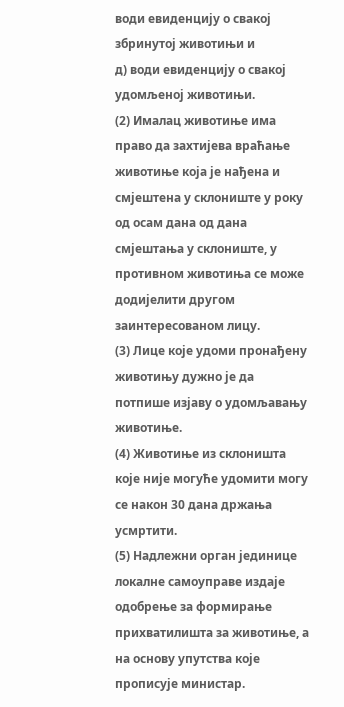води евиденцију о свакој збринутој животињи и
д) води евиденцију о свакој удомљеној животињи.
(2) Ималац животиње има право да захтијева враћање животиње која је нађена и смјештена у склониште у року од осам дана од дана смјештања у склониште, у противном животиња се може додијелити другом заинтересованом лицу.
(3) Лице које удоми пронађену животињу дужно је да потпише изјаву о удомљавању животиње.
(4) Животиње из склоништа које није могуће удомити могу се након 30 дана држања усмртити.
(5) Надлежни орган јединице локалне самоуправе издаје одобрење за формирање прихватилишта за животиње, а на основу упутства које прописује министар.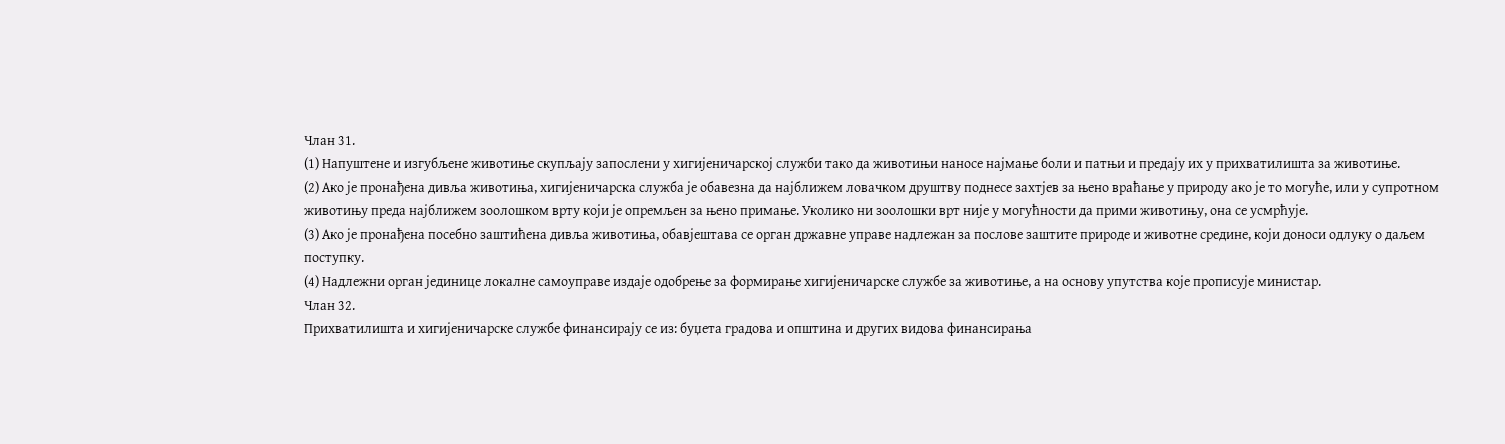Члан 31.
(1) Напуштене и изгубљене животиње скупљају запослени у хигијеничарској служби тако да животињи наносе најмање боли и патњи и предају их у прихватилишта за животиње.
(2) Ако је пронађена дивља животиња, хигијеничарска служба је обавезна да најближем ловачком друштву поднесе захтјев за њено враћање у природу ако је то могуће, или у супротном животињу преда најближем зоолошком врту који је опремљен за њено примање. Уколико ни зоолошки врт није у могућности да прими животињу, она се усмрћује.
(3) Ако је пронађена посебно заштићена дивља животиња, обавјештава се орган државне управе надлежан за послове заштите природе и животне средине, који доноси одлуку о даљем поступку.
(4) Надлежни орган јединице локалне самоуправе издаје одобрење за формирање хигијеничарске службе за животиње, а на основу упутства које прописује министар.
Члан 32.
Прихватилишта и хигијеничарске службе финансирају се из: буџета градова и општина и других видова финансирања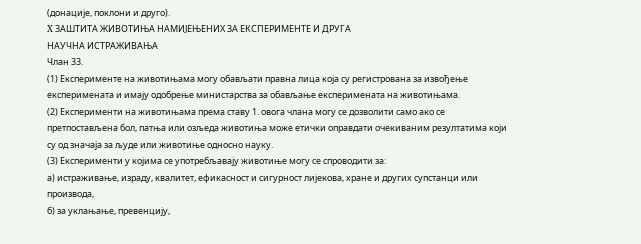(донације, поклони и друго).
X ЗАШТИТА ЖИВОТИЊА НАМИЈЕЊЕНИХ ЗА ЕКСПЕРИМЕНТЕ И ДРУГА
НАУЧНА ИСТРАЖИВАЊА
Члан 33.
(1) Експерименте на животињама могу обављати правна лица која су регистрована за извођење експеримената и имају одобрење министарства за обављање експеримената на животињама.
(2) Експерименти на животињама према ставу 1. овога члана могу се дозволити само ако се претпостављена бол, патња или озљеда животиња може етички оправдати очекиваним резултатима који су од значаја за људе или животиње односно науку.
(3) Експерименти у којима се употребљавају животиње могу се спроводити за:
а) истраживање, израду, квалитет, ефикасност и сигурност лијекова, хране и других супстанци или производа,
б) за уклањање, превенцију,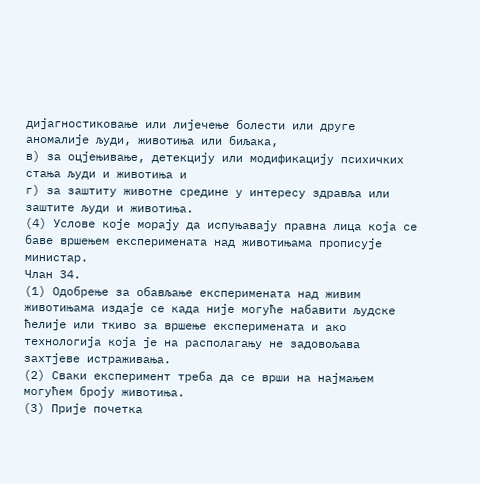дијагностиковање или лијечење болести или друге аномалије људи, животиња или биљака,
в) за оцјењивање, детекцију или модификацију психичких стања људи и животиња и
г) за заштиту животне средине у интересу здравља или заштите људи и животиња.
(4) Услове које морају да испуњавају правна лица која се баве вршењем експеримената над животињама прописује министар.
Члан 34.
(1) Одобрење за обављање експеримената над живим животињама издаје се када није могуће набавити људске ћелије или ткиво за вршење експеримената и ако технологија која је на располагању не задовољава захтјеве истраживања.
(2) Сваки експеримент треба да се врши на најмањем могућем броју животиња.
(3) Прије почетка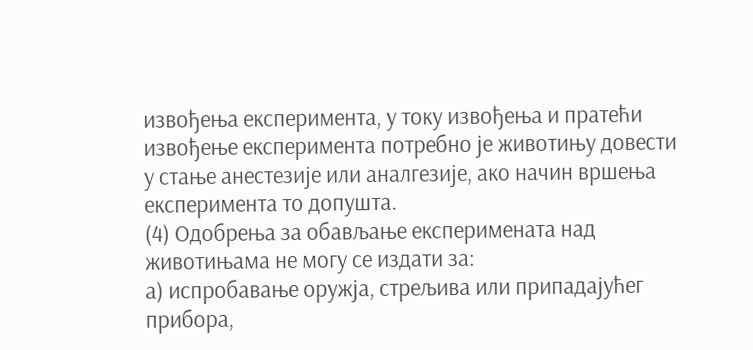извођења експеримента, у току извођења и пратећи извођење експеримента потребно је животињу довести у стање анестезије или аналгезије, ако начин вршења експеримента то допушта.
(4) Одобрења за обављање експеримената над животињама не могу се издати за:
а) испробавање оружја, стрељива или припадајућег прибора,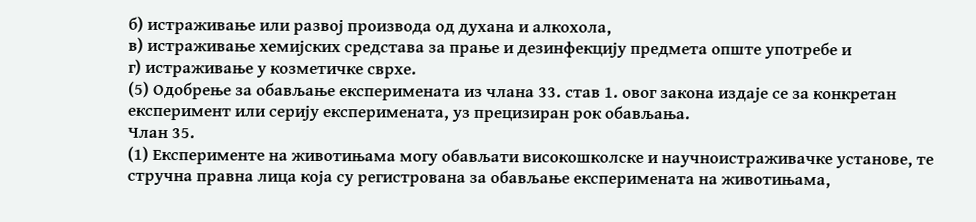б) истраживање или развој производа од духана и алкохола,
в) истраживање хемијских средстава за прање и дезинфекцију предмета опште употребе и
г) истраживање у козметичке сврхе.
(5) Одобрење за обављање експеримената из члана 33. став 1. овог закона издаје се за конкретан експеримент или серију експеримената, уз прецизиран рок обављања.
Члан 35.
(1) Експерименте на животињама могу обављати високошколске и научноистраживачке установе, те стручна правна лица која су регистрована за обављање експеримената на животињама,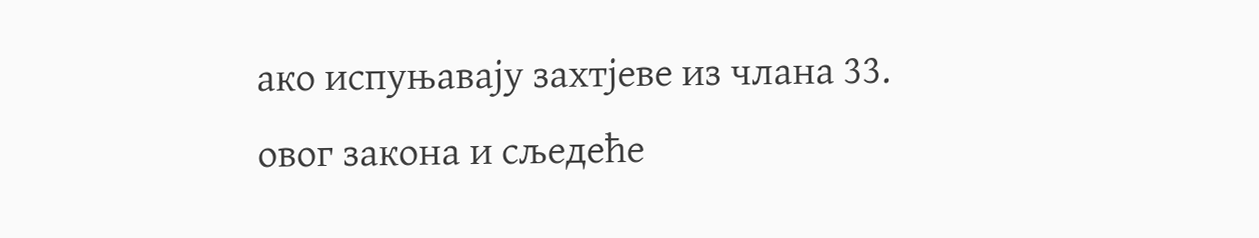ако испуњавају захтјеве из члана 33. овог закона и сљедеће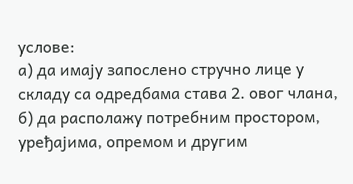услове:
а) да имају запослено стручно лице у складу са одредбама става 2. овог члана,
б) да располажу потребним простором, уређајима, опремом и другим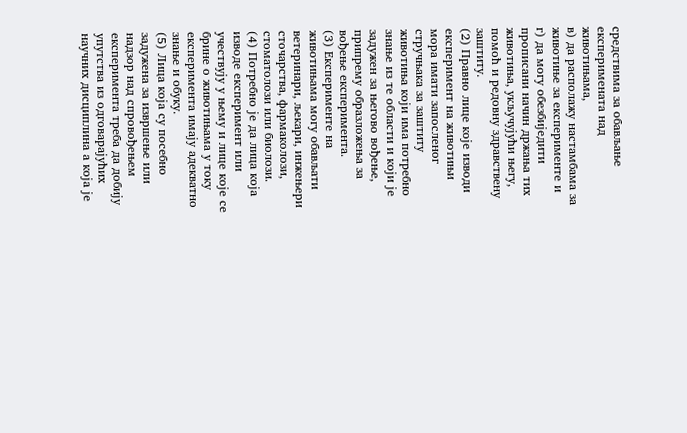средствима за обављање експеримената над животињама,
в) да располажу настамбама за животиње за експерименте и
г) да могу обезбиједити прописани начин држања тих животиња, укључујући његу, помоћ и редовну здравствену заштиту.
(2) Правно лице које изводи експеримент на животињи мора имати запосленог стручњака за заштиту животиња који има потребно знање из те области и који је задужен за његово вођење, припрему образложења за вођење експеримента.
(3) Експерименте на животињама могу обављати ветеринари, љекари, инжењери сточарства, фармаколози, стоматолози или биолози.
(4) Потребно је да лица која изводе експеримент или учествују у њему и лице које се брине о животињама у току експеримента имају адекватно знање и обуку.
(5) Лица која су посебно задужена за извршење или надзор над спровођењем експеримента треба да добију упутства из одговарајућих научних дисциплина а која је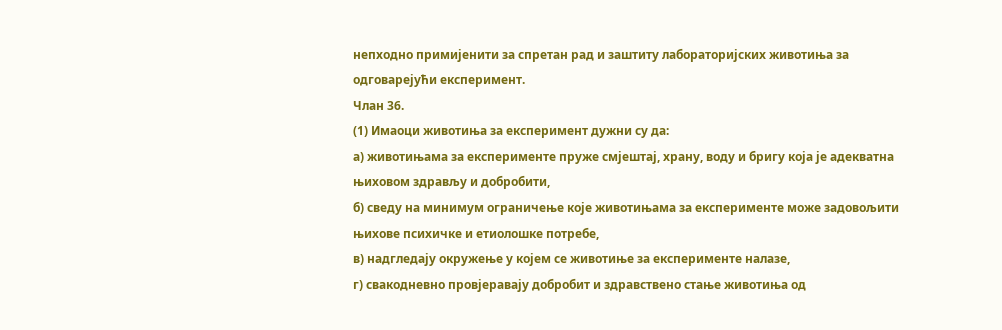непходно примијенити за спретан рад и заштиту лабораторијских животиња за одговарејући експеримент.
Члан 36.
(1) Имаоци животиња за експеримент дужни су да:
а) животињама за експерименте пруже смјештај, храну, воду и бригу која је адекватна њиховом здрављу и добробити,
б) сведу на минимум ограничење које животињама за експерименте може задовољити њихове психичке и етиолошке потребе,
в) надгледају окружење у којем се животиње за експерименте налазе,
г) свакодневно провјеравају добробит и здравствено стање животиња од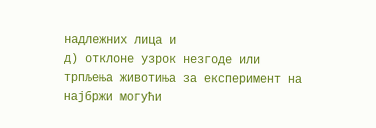надлежних лица и
д) отклоне узрок незгоде или трпљења животиња за експеримент на најбржи могући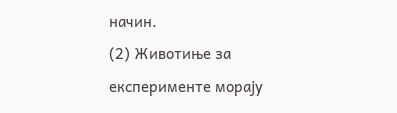начин.
(2) Животиње за експерименте морају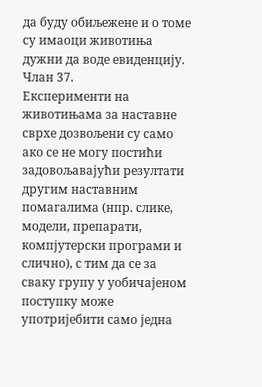да буду обиљежене и о томе су имаоци животиња дужни да воде евиденцију.
Члан 37.
Експерименти на животињама за наставне сврхе дозвољени су само ако се не могу постићи задовољавајући резултати другим наставним помагалима (нпр. слике, модели, препарати, компјутерски програми и слично), с тим да се за сваку групу у уобичајеном поступку може употријебити само једна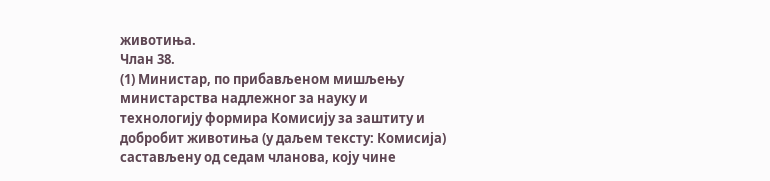животиња.
Члан 38.
(1) Министар, по прибављеном мишљењу министарства надлежног за науку и технологију формира Комисију за заштиту и добробит животиња (у даљем тексту: Комисија) састављену од седам чланова, коју чине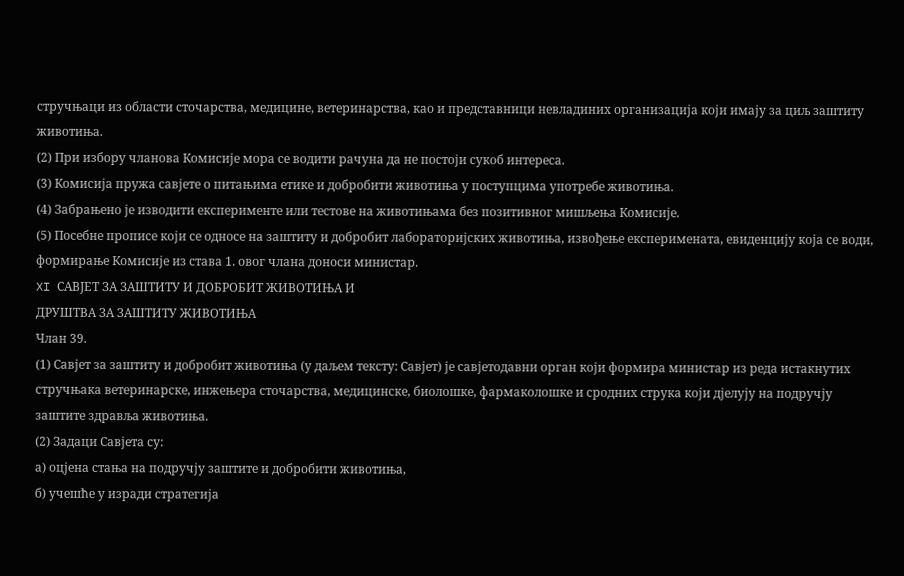стручњаци из области сточарства, медицине, ветеринарства, као и представници невладиних организација који имају за циљ заштиту животиња.
(2) При избору чланова Комисије мора се водити рачуна да не постоји сукоб интереса.
(3) Комисија пружа савјете о питањима етике и добробити животиња у поступцима употребе животиња.
(4) Забрањено је изводити експерименте или тестове на животињама без позитивног мишљења Комисије.
(5) Посебне прописе који се односе на заштиту и добробит лабораторијских животиња, извођење експеримената, евиденцију која се води, формирање Комисије из става 1. овог члана доноси министар.
XI САВЈЕТ ЗА ЗАШТИТУ И ДОБРОБИТ ЖИВОТИЊА И
ДРУШТВА ЗА ЗАШТИТУ ЖИВОТИЊА
Члан 39.
(1) Савјет за заштиту и добробит животиња (у даљем тексту: Савјет) је савјетодавни орган који формира министар из реда истакнутих стручњака ветеринарске, инжењера сточарства, медицинске, биолошке, фармаколошке и сродних струка који дјелују на подручју заштите здравља животиња.
(2) Задаци Савјета су:
а) оцјена стања на подручју заштите и добробити животиња,
б) учешће у изради стратегија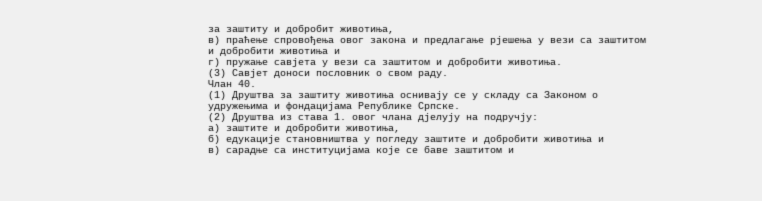за заштиту и добробит животиња,
в) праћење спровођења овог закона и предлагање рјешења у вези са заштитом и добробити животиња и
г) пружање савјета у вези са заштитом и добробити животиња.
(3) Савјет доноси пословник о свом раду.
Члан 40.
(1) Друштва за заштиту животиња оснивају се у складу са Законом о удружењима и фондацијама Републике Српске.
(2) Друштва из става 1. овог члана дјелују на подручју:
а) заштите и добробити животиња,
б) едукације становништва у погледу заштите и добробити животиња и
в) сарадње са институцијама које се баве заштитом и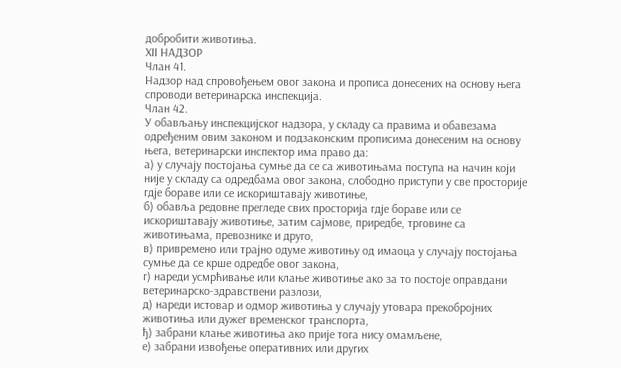добробити животиња.
XII НАДЗОР
Члан 41.
Надзор над спровођењем овог закона и прописа донесених на основу њега спроводи ветеринарска инспекција.
Члан 42.
У обављању инспекцијског надзора, у складу са правима и обавезама одређеним овим законом и подзаконским прописима донесеним на основу њега, ветеринарски инспектор има право да:
а) у случају постојања сумње да се са животињама поступа на начин који није у складу са одредбама овог закона, слободно приступи у све просторије гдје бораве или се искориштавају животиње,
б) обавља редовне прегледе свих просторија гдје бораве или се искориштавају животиње, затим сајмове, приредбе, трговине са животињама, превознике и друго,
в) привремено или трајно одуме животињу од имаоца у случају постојања сумње да се крше одредбе овог закона,
г) нареди усмрћивање или клање животиње ако за то постоје оправдани ветеринарско-здравствени разлози,
д) нареди истовар и одмор животиња у случају утовара прекобројних животиња или дужег временског транспорта,
ђ) забрани клање животиња ако прије тога нису омамљене,
е) забрани извођење оперативних или других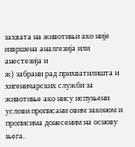захвата на животињи ако није извршена аналгезија или анестезија и
ж) забрани рад прихватилишта и хигеничарских служби за животиње ако нису испуњени услови прописани овим законом и прописима донесеним на основу њега.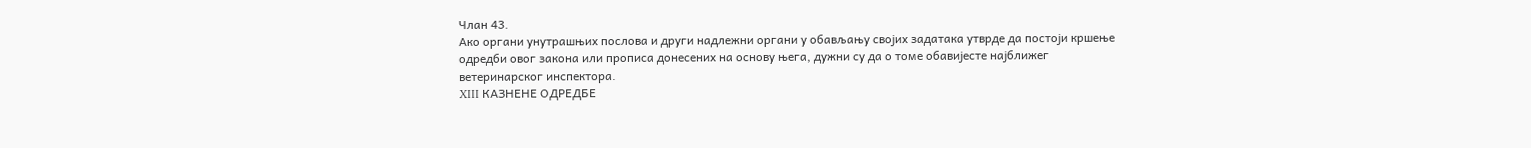Члан 43.
Ако органи унутрашњих послова и други надлежни органи у обављању својих задатака утврде да постоји кршење одредби овог закона или прописа донесених на основу њега, дужни су да о томе обавијесте најближег ветеринарског инспектора.
XIII КАЗНЕНЕ ОДРЕДБЕ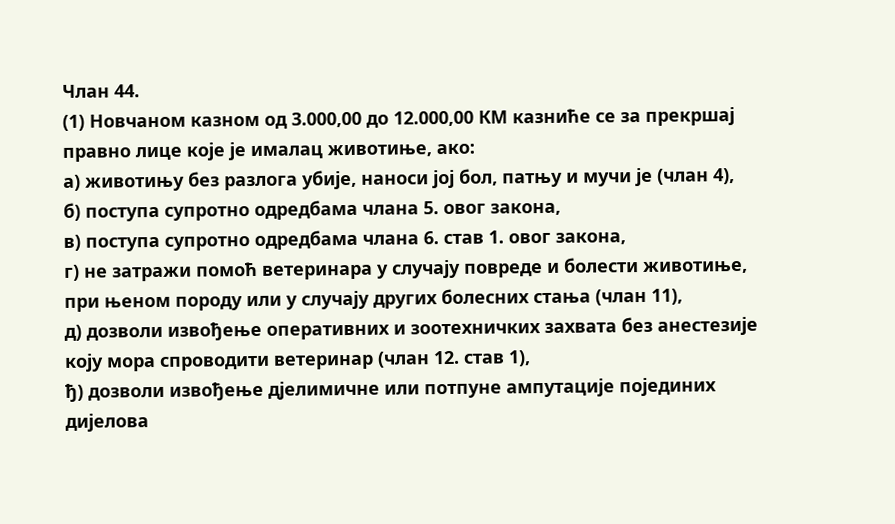Члан 44.
(1) Новчаном казном од 3.000,00 до 12.000,00 КМ казниће се за прекршај правно лице које је ималац животиње, ако:
а) животињу без разлога убије, наноси јој бол, патњу и мучи је (члан 4),
б) поступа супротно одредбама члана 5. овог закона,
в) поступа супротно одредбама члана 6. став 1. овог закона,
г) не затражи помоћ ветеринара у случају повреде и болести животиње, при њеном породу или у случају других болесних стања (члан 11),
д) дозволи извођење оперативних и зоотехничких захвата без анестезије коју мора спроводити ветеринар (члан 12. став 1),
ђ) дозволи извођење дјелимичне или потпуне ампутације појединих дијелова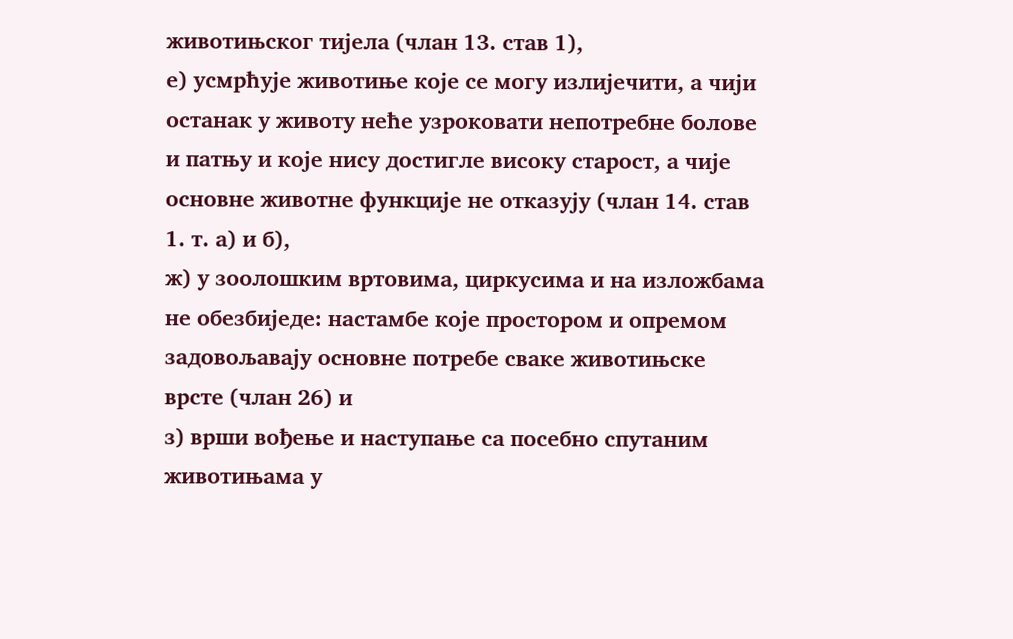животињског тијела (члан 13. став 1),
е) усмрћује животиње које се могу излијечити, а чији останак у животу неће узроковати непотребне болове и патњу и које нису достигле високу старост, а чије основне животне функције не отказују (члан 14. став 1. т. а) и б),
ж) у зоолошким вртовима, циркусима и на изложбама не обезбиједе: настамбе које простором и опремом задовољавају основне потребе сваке животињске врсте (члан 26) и
з) врши вођење и наступање са посебно спутаним животињама у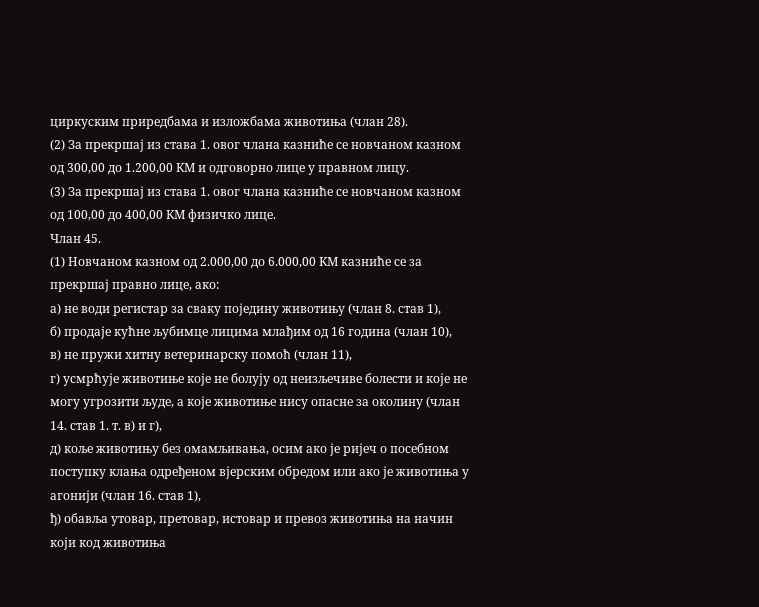циркуским приредбама и изложбама животиња (члан 28).
(2) За прекршај из става 1. овог члана казниће се новчаном казном од 300,00 до 1.200,00 КМ и одговорно лице у правном лицу.
(3) За прекршај из става 1. овог члана казниће се новчаном казном од 100,00 до 400,00 КМ физичко лице.
Члан 45.
(1) Новчаном казном од 2.000,00 до 6.000,00 КМ казниће се за прекршај правно лице, ако:
а) не води регистар за сваку поједину животињу (члан 8. став 1),
б) продаје кућне љубимце лицима млађим од 16 година (члан 10),
в) не пружи хитну ветеринарску помоћ (члан 11),
г) усмрћује животиње које не болују од неизљечиве болести и које не могу угрозити људе, а које животиње нису опасне за околину (члан 14. став 1. т. в) и г),
д) коље животињу без омамљивања, осим ако је ријеч о посебном поступку клања одређеном вјерским обредом или ако је животиња у агонији (члан 16. став 1),
ђ) обавља утовар, претовар, истовар и превоз животиња на начин који код животиња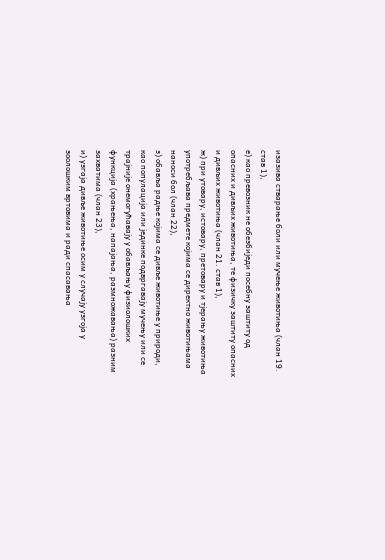изазива стварање боли или мучење животиња (члан 19. став 1),
е) као превозник не обезбиједи посебну заштиту од опасних и дивљих животиња, те физичку заштиту опасних и дивљих животиња (члан 21. став 1),
ж) при утовару, истовару, претовару и тјерању животиња употребљава предмете којима се директно животињама наноси бол (члан 22),
з) обавља радње којима се дивље животиње у природи, као популација или јединке подвргавају мучењу или се трајније онемогућавају у обављању физиолошких функција (храњења, напајања, размножавања) разним захватима (члан 23),
и) узгаја дивље животиње осим у случају узгоја у зоолошким вртовима и ради спасавања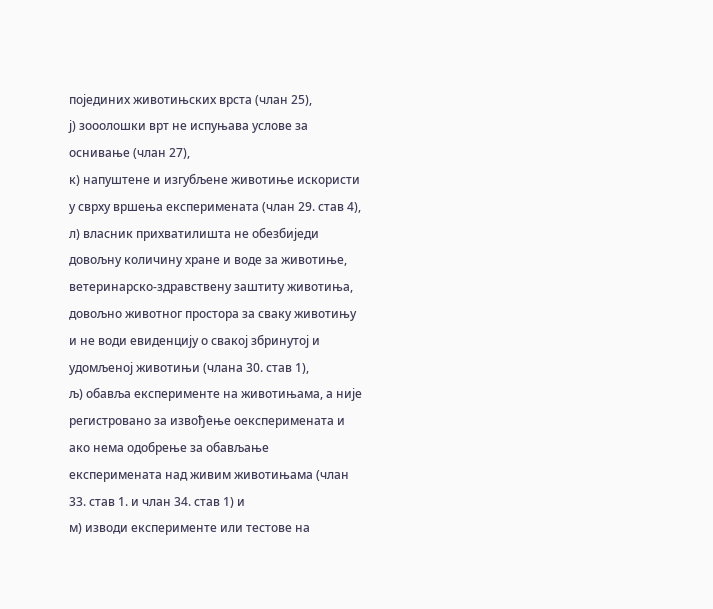појединих животињских врста (члан 25),
ј) зооолошки врт не испуњава услове за оснивање (члан 27),
к) напуштене и изгубљене животиње искористи у сврху вршења експеримената (члан 29. став 4),
л) власник прихватилишта не обезбиједи довољну количину хране и воде за животиње, ветеринарско-здравствену заштиту животиња, довољно животног простора за сваку животињу и не води евиденцију о свакој збринутој и удомљеној животињи (члана 30. став 1),
љ) обавља експерименте на животињама, а није регистровано за извођење оексперимената и ако нема одобрење за обављање експеримената над живим животињама (члан 33. став 1. и члан 34. став 1) и
м) изводи експерименте или тестове на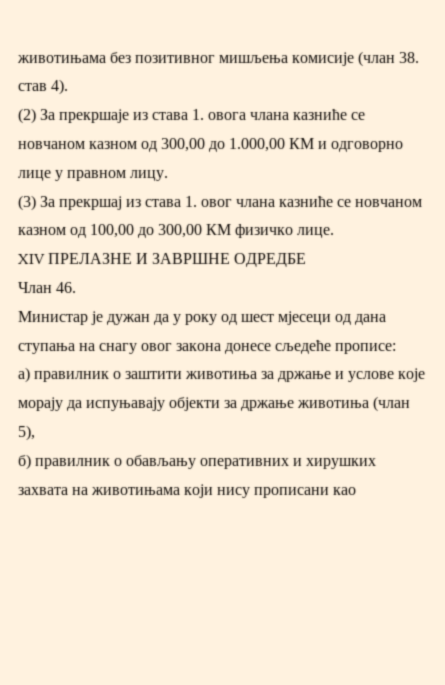животињама без позитивног мишљења комисије (члан 38. став 4).
(2) За прекршаје из става 1. овога члана казниће се новчаном казном од 300,00 до 1.000,00 КМ и одговорно лице у правном лицу.
(3) За прекршај из става 1. овог члана казниће се новчаном казном од 100,00 до 300,00 КМ физичко лице.
XIV ПРЕЛАЗНЕ И ЗАВРШНЕ ОДРЕДБЕ
Члан 46.
Министар је дужан да у року од шест мјесеци од дана ступања на снагу овог закона донесе сљедеће прописе:
а) правилник о заштити животиња за држање и услове које морају да испуњавају објекти за држање животиња (члан 5),
б) правилник о обављању оперативних и хирушких захвата на животињама који нису прописани као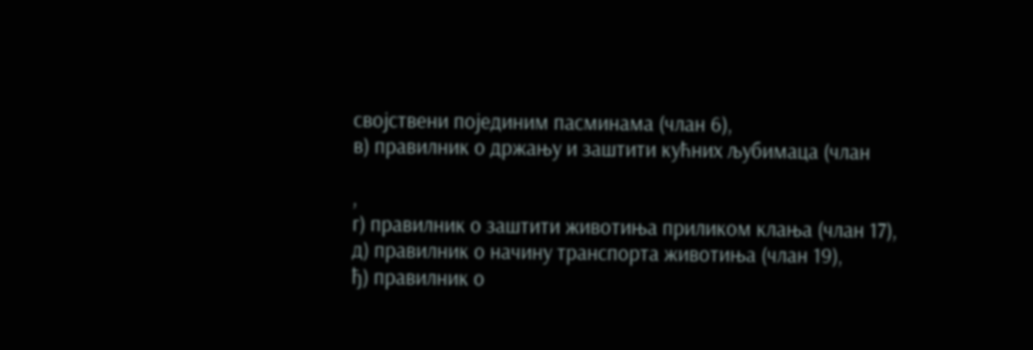својствени појединим пасминама (члан 6),
в) правилник о држању и заштити кућних љубимаца (члан

,
г) правилник о заштити животиња приликом клања (члан 17),
д) правилник о начину транспорта животиња (члан 19),
ђ) правилник о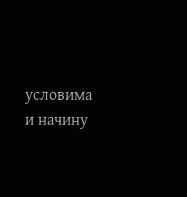условима и начину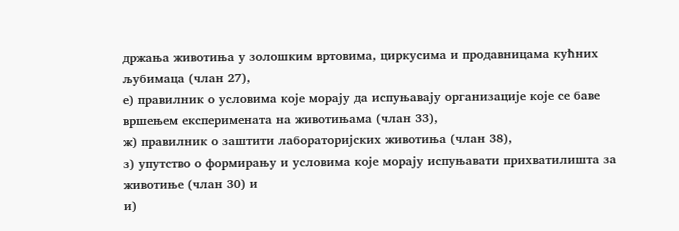држања животиња у золошким вртовима, циркусима и продавницама кућних љубимаца (члан 27),
е) правилник о условима које морају да испуњавају организације које се баве вршењем експеримената на животињама (члан 33),
ж) правилник о заштити лабораторијских животиња (члан 38),
з) упутство о формирању и условима које морају испуњавати прихватилишта за животиње (члан 30) и
и)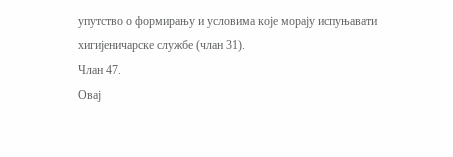упутство о формирању и условима које морају испуњавати хигијеничарске службе (члан 31).
Члан 47.
Овај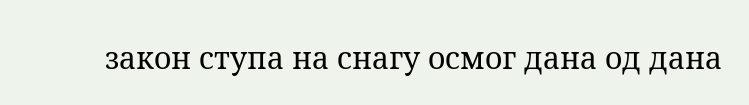закон ступа на снагу осмог дана од дана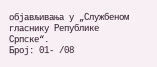објављивања у „Службеном гласнику Републике Српске“.
Број: 01- /08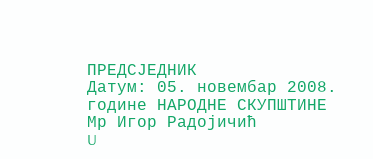ПРЕДСЈЕДНИК
Датум: 05. новембар 2008. године НАРОДНЕ СКУПШТИНЕ
Мр Игор Радојичић
U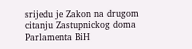srijedu je Zakon na drugom citanju Zastupnickog doma Parlamenta BiH